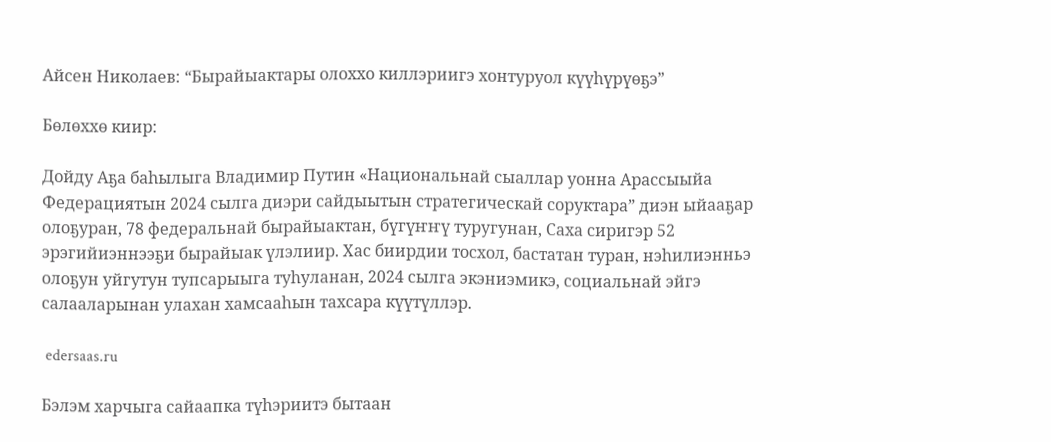Айсен Николаев: “Бырайыактары олоххо киллэриигэ хонтуруол күүһүрүөҕэ”

Бөлөххө киир:

Дойду Аҕа баһылыга Владимир Путин «Национальнай сыаллар уонна Арассыыйа Федерациятын 2024 сылга диэри сайдыытын стратегическай соруктара” диэн ыйааҕар олоҕуран, 78 федеральнай бырайыактан, бүгүҥҥү туругунан, Саха сиригэр 52 эрэгийиэннээҕи бырайыак үлэлиир. Хас биирдии тосхол, бастатан туран, нэһилиэнньэ олоҕун уйгутун тупсарыыга туһуланан, 2024 сылга экэниэмикэ, социальнай эйгэ салааларынан улахан хамсааһын тахсара күүтүллэр.

 edersaas.ru

Бэлэм харчыга сайаапка түһэриитэ бытаан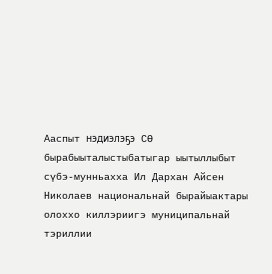Ааспыт нэдиэлэҕэ СӨ бырабыыталыстыбатыгар ыытыллыбыт сүбэ-мунньахха Ил Дархан Айсен Николаев национальнай бырайыактары олоххо киллэриигэ муниципальнай тэриллии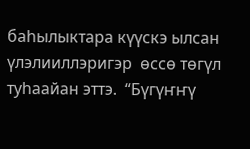баһылыктара күүскэ ылсан үлэлииллэригэр  өссө төгүл туһаайан эттэ.  “Бүгүҥҥү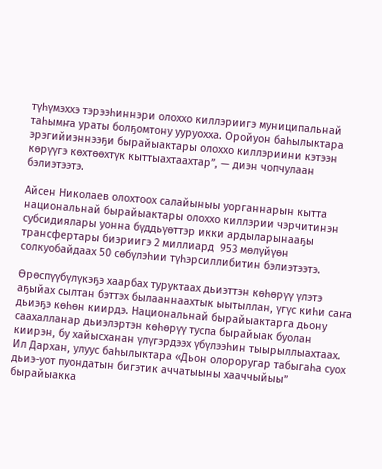түһүмэххэ тэрээһиннэри олоххо киллэриигэ муниципальнай таһымҥа ураты болҕомтону ууруохха. Оройуон баһылыктара эрэгийиэннээҕи бырайыактары олоххо киллэриини кэтээн көрүүгэ көхтөөхтүк кыттыахтаахтар”, — диэн чопчулаан бэлиэтээтэ.

Айсен Николаев олохтоох салайыныы уорганнарын кытта национальнай бырайыактары олоххо киллэрии чэрчитинэн субсидиялары уонна бүддьүөттэр икки ардыларынааҕы трансфертары биэриигэ 2 миллиард  953 мөлүйүөн солкуобайдаах 50 сөбүлэһии түһэрсиллибитин бэлиэтээтэ.

Өрөспүүбүлүкэҕэ хаарбах туруктаах дьиэттэн көһөрүү үлэтэ аҕыйах сылтан бэттэх былааннаахтык ыытыллан, үгүс киһи саҥа дьиэҕэ көһөн киирдэ. Национальнай бырайыактарга дьону саахалланар дьиэлэртэн көһөрүү туспа бырайыак буолан киирэн, бу хайысханан үлүгэрдээх үбүлээһин тыырыллыахтаах.  Ил Дархан, улуус баһылыктара «Дьон олороругар табыгаһа суох дьиэ-уот пуондатын бигэтик аччатыыны хааччыйыы” бырайыакка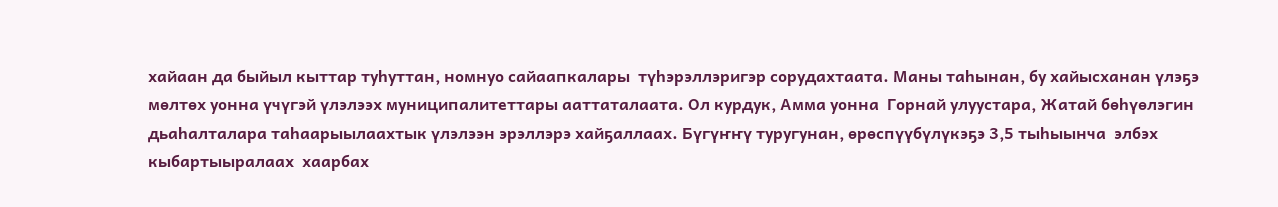хайаан да быйыл кыттар туһуттан, номнуо сайаапкалары  түһэрэллэригэр сорудахтаата. Маны таһынан, бу хайысханан үлэҕэ мөлтөх уонна үчүгэй үлэлээх муниципалитеттары ааттаталаата. Ол курдук, Амма уонна  Горнай улуустара, Жатай бөһүөлэгин дьаһалталара таһаарыылаахтык үлэлээн эрэллэрэ хайҕаллаах. Бүгүҥҥү туругунан, өрөспүүбүлүкэҕэ 3,5 тыһыынча  элбэх кыбартыыралаах  хаарбах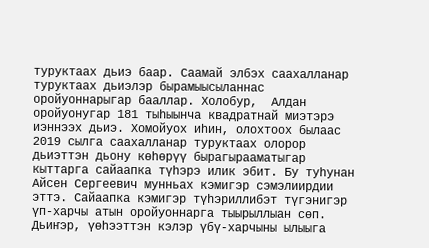туруктаах дьиэ баар. Саамай элбэх саахалланар туруктаах дьиэлэр бырамыысыланнас оройуоннарыгар бааллар. Холобур,  Алдан оройуонугар 181 тыһыынча квадратнай миэтэрэ иэннээх дьиэ. Хомойуох иһин, олохтоох былаас 2019 сылга саахалланар туруктаах олорор дьиэттэн дьону көһөрүү бырагырааматыгар кыттарга сайаапка түһэрэ илик эбит. Бу туһунан Айсен Сергеевич мунньах кэмигэр сэмэлиирдии эттэ. Сайаапка кэмигэр түһэриллибэт түгэнигэр үп-харчы атын оройуоннарга тыырыллыан сөп. Дьиҥэр, үөһээттэн кэлэр үбү-харчыны ылыыга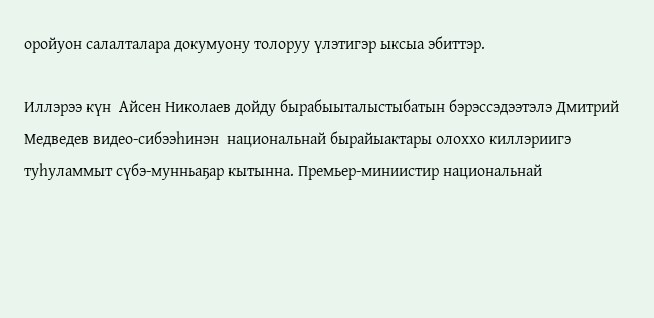оройуон салалталара докумуону толоруу үлэтигэр ыксыа эбиттэр.

Иллэрээ күн  Айсен Николаев дойду бырабыыталыстыбатын бэрэссэдээтэлэ Дмитрий Медведев видео-сибээһинэн  национальнай бырайыактары олоххо киллэриигэ туһуламмыт сүбэ-мунньаҕар кытынна. Премьер-миниистир национальнай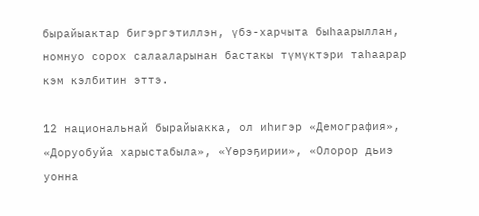бырайыактар бигэргэтиллэн, үбэ-харчыта быһаарыллан, номнуо сорох салааларынан бастакы түмүктэри таһаарар кэм кэлбитин эттэ.

12 национальнай бырайыакка, ол иһигэр «Демография», «Доруобуйа харыстабыла», «Үөрэҕирии», «Олорор дьиэ уонна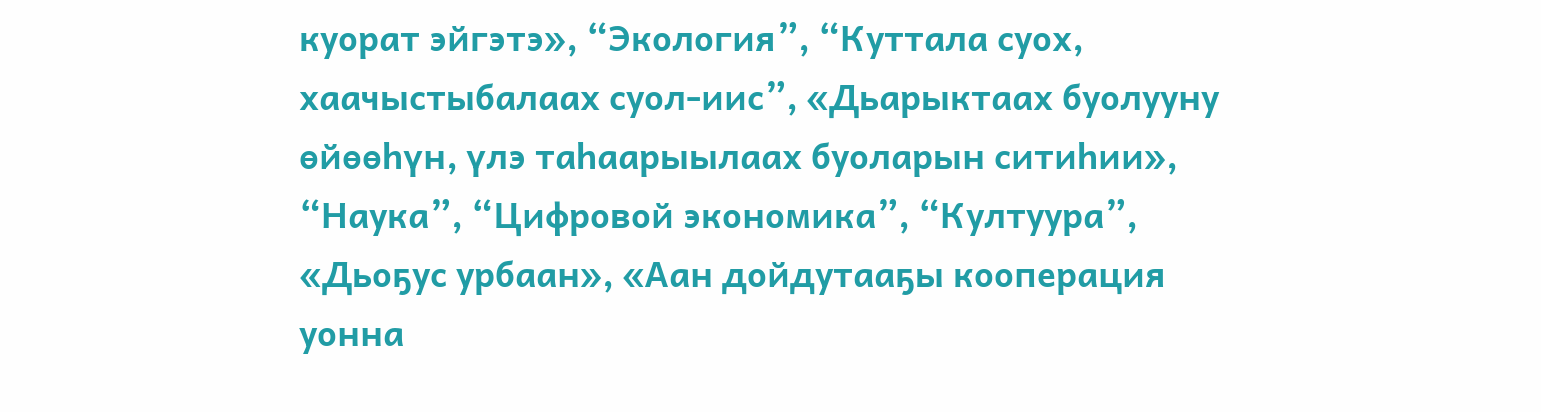куорат эйгэтэ», “Экология”, “Куттала суох, хаачыстыбалаах суол-иис”, «Дьарыктаах буолууну өйөөһүн, үлэ таһаарыылаах буоларын ситиһии», “Наука”, “Цифровой экономика”, “Култуура”, «Дьоҕус урбаан», «Аан дойдутааҕы кооперация уонна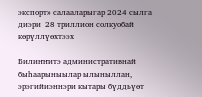экспорт» салааларыгар 2024 сылга диэри  28 триллион солкуобай көрүллүөхтээх

Билиҥҥитэ административнай быһаарыныылар ылыныллан, эрэгийиэннэри кытары бүддьүөт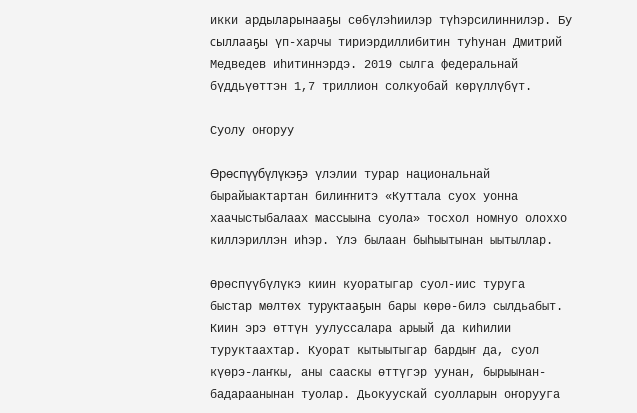икки ардыларынааҕы сөбүлэһиилэр түһэрсилиннилэр. Бу сыллааҕы үп-харчы тириэрдиллибитин туһунан Дмитрий  Медведев иһитиннэрдэ. 2019 сылга федеральнай бүддьүөттэн 1,7 триллион солкуобай көрүллүбүт.

Суолу оҥоруу

Өрөспүүбүлүкэҕэ үлэлии турар национальнай бырайыактартан билиҥҥитэ «Куттала суох уонна хаачыстыбалаах массыына суола» тосхол номнуо олоххо киллэриллэн иһэр. Үлэ былаан быһыытынан ыытыллар.

Өрөспүүбүлүкэ киин куоратыгар суол-иис туруга быстар мөлтөх туруктааҕын бары көрө-билэ сылдьабыт. Киин эрэ өттүн уулуссалара арыый да киһилии туруктаахтар. Куорат кытыытыгар бардыҥ да, суол күөрэ-лаҥкы, аны сааскы өттүгэр уунан, бырыынан-бадараанынан туолар. Дьокуускай суолларын оҥорууга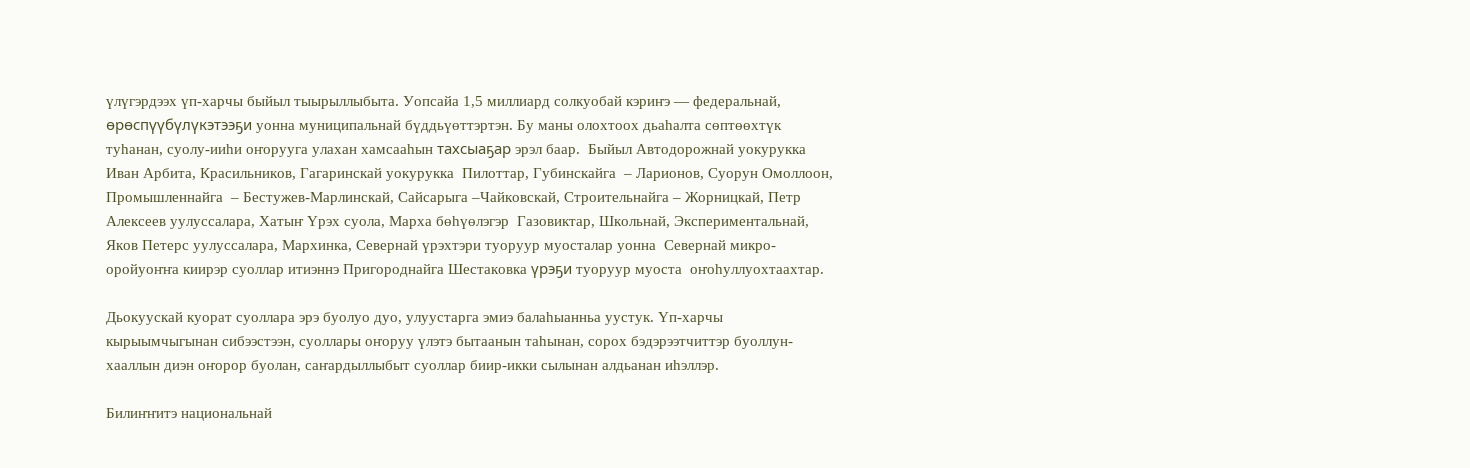үлүгэрдээх үп-харчы быйыл тыырыллыбыта. Уопсайа 1,5 миллиард солкуобай кэриҥэ — федеральнай, өрөспүүбүлүкэтээҕи уонна муниципальнай бүддьүөттэртэн. Бу маны олохтоох дьаһалта сөптөөхтүк туһанан, суолу-ииһи оҥорууга улахан хамсааһын тахсыаҕар эрэл баар.  Быйыл Автодорожнай уокурукка  Иван Арбита, Красильников, Гагаринскай уокурукка  Пилоттар, Губинскайга  – Ларионов, Суорун Омоллоон, Промышленнайга  – Бестужев-Марлинскай, Сайсарыга –Чайковскай, Строительнайга – Жорницкай, Петр Алексеев уулуссалара, Хатыҥ Үрэх суола, Марха бөһүөлэгэр  Газовиктар, Школьнай, Экспериментальнай,  Яков Петерс уулуссалара, Мархинка, Севернай үрэхтэри туоруур муосталар уонна  Севернай микро-оройуоҥҥа киирэр суоллар итиэннэ Пригороднайга Шестаковка үрэҕи туоруур муоста  оҥоһуллуохтаахтар.

Дьокуускай куорат суоллара эрэ буолуо дуо, улуустарга эмиэ балаһыанньа уустук. Үп-харчы кырыымчыгынан сибээстээн, суоллары оҥоруу үлэтэ бытаанын таһынан, сорох бэдэрээтчиттэр буоллун-хааллын диэн оҥорор буолан, саҥардыллыбыт суоллар биир-икки сылынан алдьанан иһэллэр.

Билиҥҥитэ национальнай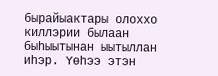бырайыактары олоххо киллэрии былаан быһыытынан ыытыллан иһэр. Үөһээ этэн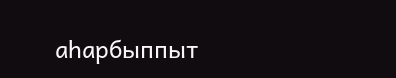аһарбыппыт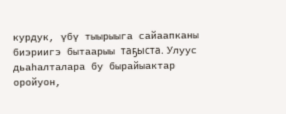курдук, үбү тыырыыга сайаапканы биэриигэ бытаарыы таҕыста. Улуус дьаһалталара бу бырайыактар оройуон,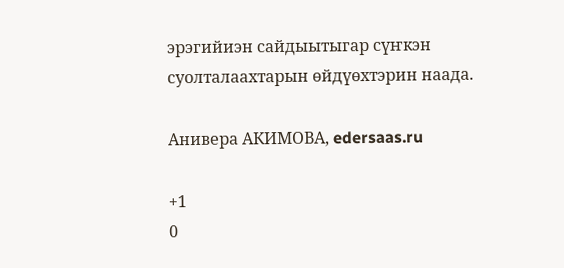эрэгийиэн сайдыытыгар сүҥкэн суолталаахтарын өйдүөхтэрин наада.

Анивера АКИМОВА, edersaas.ru

+1
0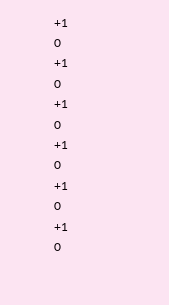+1
0
+1
0
+1
0
+1
0
+1
0
+1
0